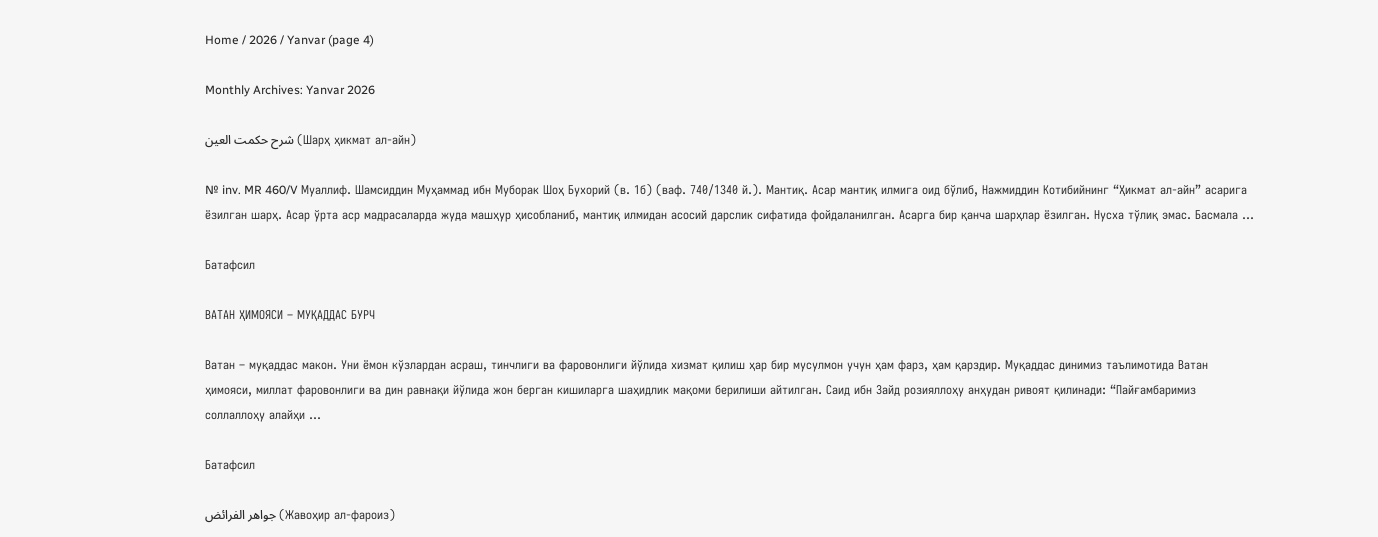Home / 2026 / Yanvar (page 4)

Monthly Archives: Yanvar 2026

شرح حكمت العين (Шарҳ ҳикмат ал-айн)

№ inv. MR 460/V Муаллиф. Шамсиддин Муҳаммад ибн Муборак Шоҳ Бухорий (в. 1б) (ваф. 740/1340 й.). Мантиқ. Асар мантиқ илмига оид бўлиб, Нажмиддин Котибийнинг “Ҳикмат ал-айн” асарига ёзилган шарҳ. Асар ўрта аср мадрасаларда жуда машҳур ҳисобланиб, мантиқ илмидан асосий дарслик сифатида фойдаланилган. Асарга бир қанча шарҳлар ёзилган. Нусха тўлиқ эмас. Басмала …

Батафсил

ВАТАН ҲИМОЯСИ – МУҚАДДАС БУРЧ

Ватан – муқаддас макон. Уни ёмон кўзлардан асраш, тинчлиги ва фаровонлиги йўлида хизмат қилиш ҳар бир мусулмон учун ҳам фарз, ҳам қарздир. Муқаддас динимиз таълимотида Ватан ҳимояси, миллат фаровонлиги ва дин равнақи йўлида жон берган кишиларга шаҳидлик мақоми берилиши айтилган. Саид ибн Зайд розияллоҳу анҳудан ривоят қилинади: “Пайғамбаримиз соллаллоҳу алайҳи …

Батафсил

جواهر الفرائض (Жавоҳир ал-фароиз)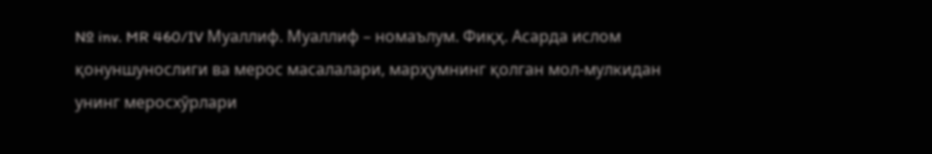№ inv. MR 460/IV Муаллиф. Муаллиф – номаълум. Фиқҳ. Асарда ислом қонуншунослиги ва мерос масалалари, марҳумнинг қолган мол-мулкидан унинг меросхўрлари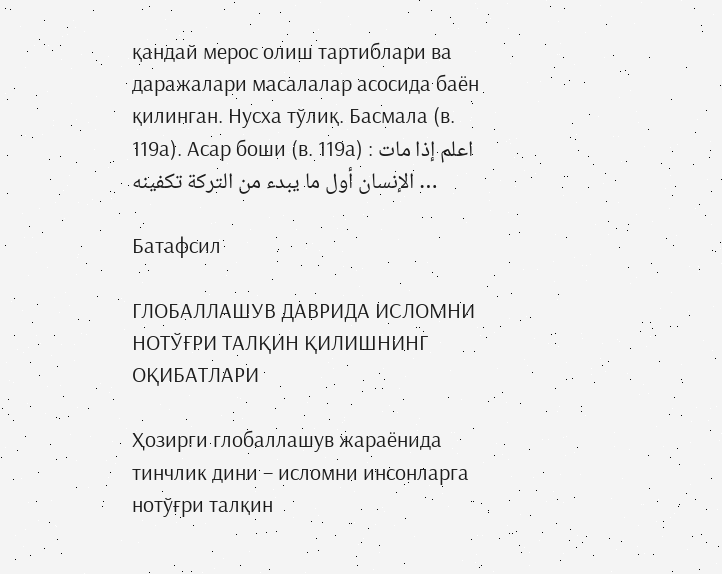қандай мерос олиш тартиблари ва даражалари масалалар асосида баён қилинган. Нусха тўлиқ. Басмала (в. 119а). Асар боши (в. 119а) : اعلم إذا مات الإنسان أول ما يبدء من التركة تكفينه …

Батафсил

ГЛОБАЛЛАШУВ ДАВРИДА ИСЛОМНИ НОТЎҒРИ ТАЛҚИН ҚИЛИШНИНГ ОҚИБАТЛАРИ

Ҳозирги глобаллашув жараёнида тинчлик дини – исломни инсонларга нотўғри талқин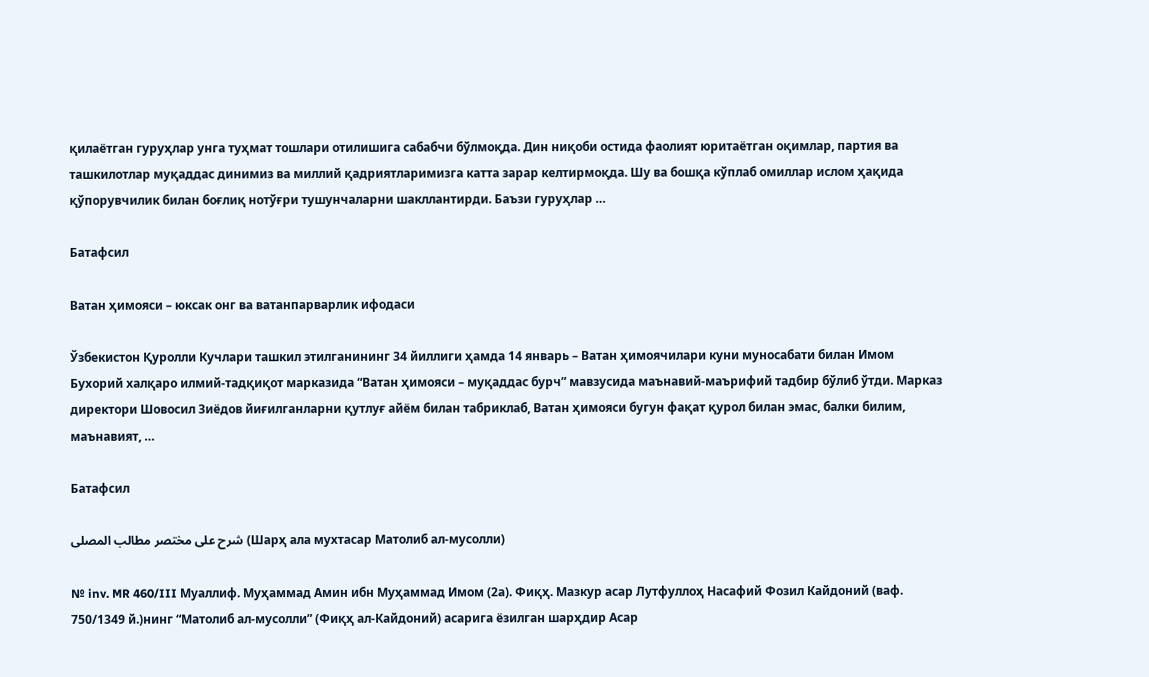қилаётган гуруҳлар унга туҳмат тошлари отилишига сабабчи бўлмоқда. Дин ниқоби остида фаолият юритаётган оқимлар, партия ва ташкилотлар муқаддас динимиз ва миллий қадриятларимизга катта зарар келтирмоқда. Шу ва бошқа кўплаб омиллар ислом ҳақида қўпорувчилик билан боғлиқ нотўғри тушунчаларни шакллантирди. Баъзи гуруҳлар …

Батафсил

Ватан ҳимояси – юксак онг ва ватанпарварлик ифодаси

Ўзбекистон Қуролли Кучлари ташкил этилганининг 34 йиллиги ҳамда 14 январь – Ватан ҳимоячилари куни муносабати билан Имом Бухорий халқаро илмий-тадқиқот марказида “Ватан ҳимояси – муқаддас бурч” мавзусида маънавий-маърифий тадбир бўлиб ўтди. Марказ директори Шовосил Зиёдов йиғилганларни қутлуғ айём билан табриклаб, Ватан ҳимояси бугун фақат қурол билан эмас, балки билим, маънавият, …

Батафсил

شرح علی مختصر مطالب المصلى (Шарҳ ала мухтасар Матолиб ал-мусолли)

№ inv. MR 460/III Муаллиф. Муҳаммад Амин ибн Муҳаммад Имом (2а). Фиқҳ. Мазкур асар Лутфуллоҳ Насафий Фозил Кайдоний (ваф. 750/1349 й.)нинг “Матолиб ал-мусолли” (Фиқҳ ал-Кайдоний) асарига ёзилган шарҳдир Асар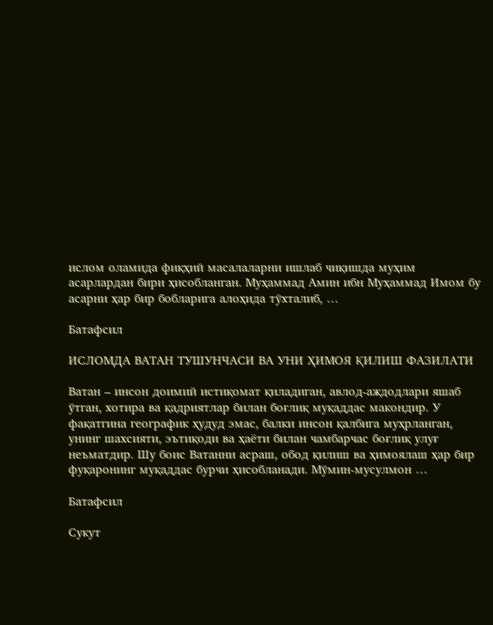ислом оламида фиқҳий масалаларни ишлаб чиқишда муҳим асарлардан бири ҳисобланган. Муҳаммад Амин ибн Муҳаммад Имом бу асарни ҳар бир бобларига алоҳида тўхталиб, …

Батафсил

ИСЛОМДА ВАТАН ТУШУНЧАСИ ВА УНИ ҲИМОЯ ҚИЛИШ ФАЗИЛАТИ

Ватан – инсон доимий истиқомат қиладиган, авлод-аждодлари яшаб ўтган, хотира ва қадриятлар билан боғлиқ муқаддас макондир. У фақатгина географик ҳудуд эмас, балки инсон қалбига муҳрланган, унинг шахсияти, эътиқоди ва ҳаёти билан чамбарчас боғлиқ улуғ неъматдир. Шу боис Ватанни асраш, обод қилиш ва ҳимоялаш ҳар бир фуқаронинг муқаддас бурчи ҳисобланади. Мўмин-мусулмон …

Батафсил

Сукут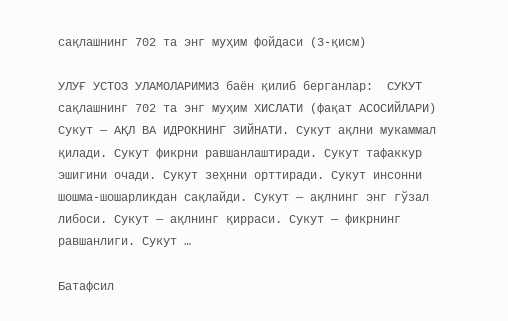сақлашнинг 702 та энг муҳим фойдаси (3-қисм)

УЛУҒ УСТОЗ УЛАМОЛАРИМИЗ баён қилиб берганлар:  СУКУТ сақлашнинг 702 та энг муҳим ХИСЛАТИ (фақат АСОСИЙЛАРИ) Сукут — АҚЛ ВА ИДРОКНИНГ ЗИЙНАТИ. Сукут ақлни мукаммал қилади. Сукут фикрни равшанлаштиради. Сукут тафаккур эшигини очади. Сукут зеҳнни орттиради. Сукут инсонни шошма-шошарликдан сақлайди. Сукут — ақлнинг энг гўзал либоси. Сукут — ақлнинг қирраси. Сукут — фикрнинг равшанлиги. Сукут …

Батафсил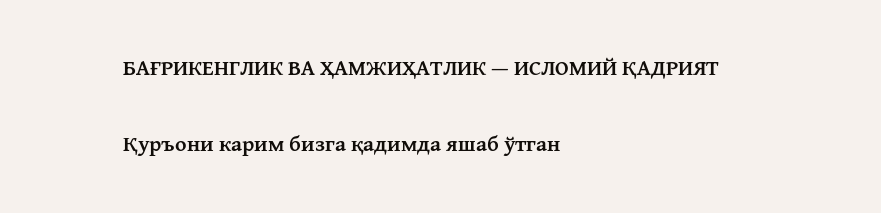БАҒРИКЕНГЛИК ВА ҲАМЖИҲАТЛИК — ИСЛОМИЙ ҚАДРИЯТ

Қуръони карим бизга қадимда яшаб ўтган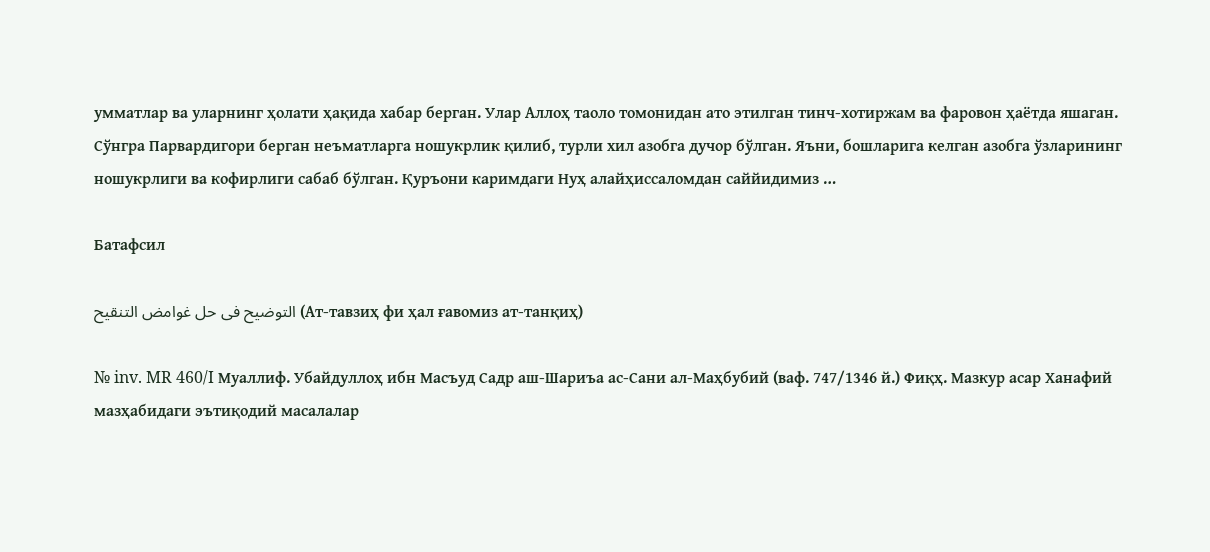умматлар ва уларнинг ҳолати ҳақида хабар берган. Улар Аллоҳ таоло томонидан ато этилган тинч-хотиржам ва фаровон ҳаётда яшаган. Сўнгра Парвардигори берган неъматларга ношукрлик қилиб, турли хил азобга дучор бўлган. Яъни, бошларига келган азобга ўзларининг ношукрлиги ва кофирлиги сабаб бўлган. Қуръони каримдаги Нуҳ алайҳиссаломдан саййидимиз …

Батафсил

التوضيح فى حل غوامض التنقيح (Ат-тавзиҳ фи ҳал ғавомиз ат-танқиҳ)

№ inv. MR 460/I Муаллиф. Убайдуллоҳ ибн Масъуд Садр аш-Шариъа ас-Сани ал-Маҳбубий (ваф. 747/1346 й.) Фиқҳ. Мазкур асар Ханафий мазҳабидаги эътиқодий масалалар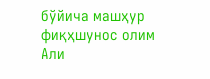бўйича машҳур фиқҳшунос олим Али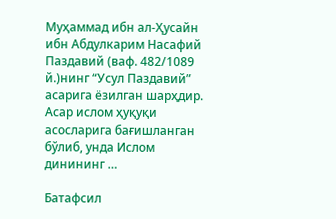Муҳаммад ибн ал-Ҳусайн ибн Абдулкарим Насафий Паздавий (ваф. 482/1089 й.)нинг “Усул Паздавий” асарига ёзилган шарҳдир. Асар ислом ҳуқуқи асосларига бағишланган бўлиб, унда Ислом динининг …

Батафсил